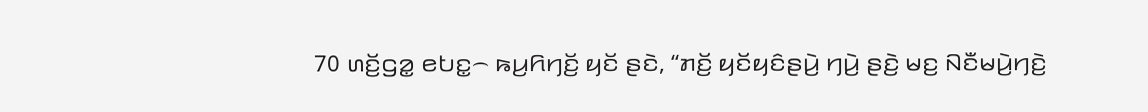70 ꤛꤢꤩ꤬ꤞꤤ꤭ ꤕꤝꤢ꤭꤮ ꤒꤣ꤬ꤖꤚꤢꤩ꤬ ꤟꤢꤩ ꤔꤢꤧ, “ꤊꤢꤩ꤬ ꤟꤢꤩꤟꤢꤨꤔꤣꤧ꤬ ꤚꤣꤧ꤬ ꤔꤢꤧ꤬ ꤗꤢ꤬ ꤡꤢꤪꤗꤣꤧ꤬ꤚꤢꤧ꤬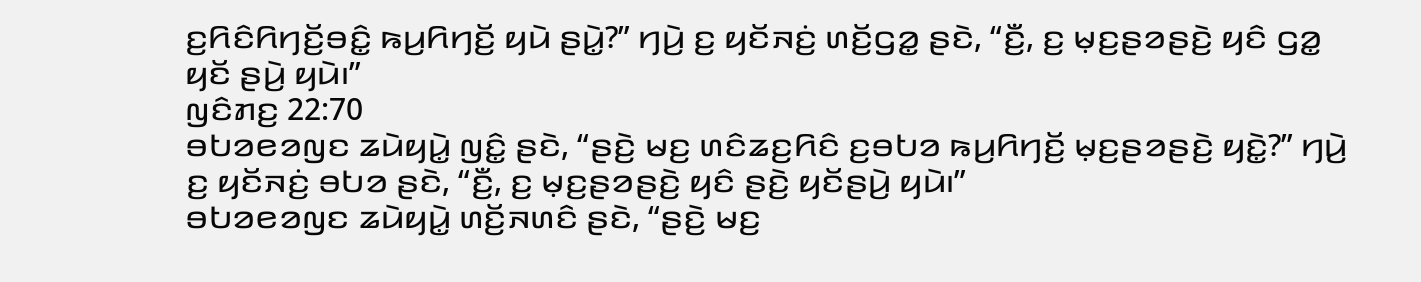ꤢ꤬ꤖꤢꤨꤖꤚꤢꤩ꤬ꤋꤢꤨ꤭ ꤒꤣ꤬ꤖꤚꤢꤩ꤬ ꤟꤣꤧ ꤔꤣꤧ꤭?” ꤚꤣꤧ꤬ ꤢ꤬ ꤟꤢꤩꤏꤢꤦ꤬ ꤛꤢꤩ꤬ꤞꤤ꤭ ꤔꤢꤧ, “ꤢꤪ꤬, ꤢ꤬ ꤗ꤫ꤢ꤬ꤔꤤꤔꤢꤧ꤬ ꤟꤢꤨ ꤞꤤ꤭ ꤟꤢꤩ ꤔꤣꤧ꤬ ꤟꤣꤧ꤯”
ꤜꤢꤨꤊꤢ꤬ 22:70
ꤋꤝꤤꤕꤤꤜꤢ ꤘꤣꤧꤟꤣꤧ꤭ ꤜꤢꤨ꤭ ꤔꤢꤧ, “ꤔꤢꤧ꤬ ꤗꤢ꤬ ꤛꤢꤨꤘꤢ꤬ꤖꤢꤨ ꤢ꤬ꤋꤝꤤ ꤒꤣ꤬ꤖꤚꤢꤩ꤬ ꤗ꤫ꤢ꤬ꤔꤤꤔꤢꤧ꤬ ꤟꤢꤧ꤭?” ꤚꤣꤧ꤬ ꤢ꤬ ꤟꤢꤩꤏꤢꤦ꤬ ꤋꤝꤤ ꤔꤢꤧ, “ꤢꤪ꤬, ꤢ꤬ ꤗ꤫ꤢ꤬ꤔꤤꤔꤢꤧ꤬ ꤟꤢꤨ ꤔꤢꤧ꤬ ꤟꤢꤩꤔꤣꤧ꤬ ꤟꤣꤧ꤯”
ꤋꤝꤤꤕꤤꤜꤢ ꤘꤣꤧꤟꤣꤧ꤭ ꤛꤢꤩ꤬ꤏꤛꤢꤨ ꤔꤢꤧ, “ꤔꤢꤧ꤬ ꤗꤢ꤬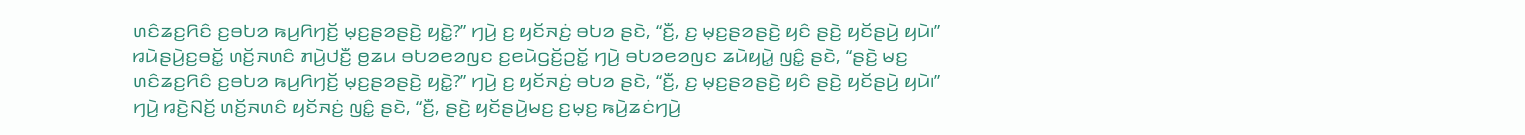ꤛꤢꤨꤘꤢ꤬ꤖꤢꤨ ꤢ꤬ꤋꤝꤤ ꤒꤣ꤬ꤖꤚꤢꤩ꤬ ꤗ꤫ꤢ꤬ꤔꤤꤔꤢꤧ꤬ ꤟꤢꤧ꤭?” ꤚꤣꤧ꤬ ꤢ꤬ ꤟꤢꤩꤏꤢꤦ꤬ ꤋꤝꤤ ꤔꤢꤧ, “ꤢꤪ꤬, ꤢ꤬ ꤗ꤫ꤢ꤬ꤔꤤꤔꤢꤧ꤬ ꤟꤢꤨ ꤔꤢꤧ꤬ ꤟꤢꤩꤔꤣꤧ꤬ ꤟꤣꤧ꤯”
ꤙꤣꤧꤔꤣꤧ꤬ꤢ꤬ꤋꤢꤩ꤭ ꤛꤢꤩ꤬ꤏꤛꤢꤨ ꤊꤣꤧ꤬ꤓꤢꤪ꤬ ꤥ꤬ꤘꤣ ꤋꤝꤤꤕꤤꤜꤢ ꤢ꤬ꤕꤣꤧꤞꤢꤩ꤬ꤑꤢꤩ꤭ ꤚꤣꤧ꤬ ꤋꤝꤤꤕꤤꤜꤢ ꤘꤣꤧꤟꤣꤧ꤭ ꤜꤢꤨ꤭ ꤔꤢꤧ, “ꤔꤢꤧ꤬ ꤗꤢ꤬ ꤛꤢꤨꤘꤢ꤬ꤖꤢꤨ ꤢ꤬ꤋꤝꤤ ꤒꤣ꤬ꤖꤚꤢꤩ꤬ ꤗ꤫ꤢ꤬ꤔꤤꤔꤢꤧ꤬ ꤟꤢꤧ꤭?” ꤚꤣꤧ꤬ ꤢ꤬ ꤟꤢꤩꤏꤢꤦ꤬ ꤋꤝꤤ ꤔꤢꤧ, “ꤢꤪ꤬, ꤢ꤬ ꤗ꤫ꤢ꤬ꤔꤤꤔꤢꤧ꤬ ꤟꤢꤨ ꤔꤢꤧ꤬ ꤟꤢꤩꤔꤣꤧ꤬ ꤟꤣꤧ꤯”
ꤚꤣꤧ꤬ ꤙꤢꤧ꤬ꤡꤢꤩ꤬ ꤛꤢꤩ꤬ꤏꤛꤢꤨ ꤟꤢꤩꤏꤢꤦ꤬ ꤜꤢꤨ꤭ ꤔꤢꤧ, “ꤢꤪ꤬, ꤔꤢꤧ꤬ ꤟꤢꤩꤔꤣꤧ꤬ꤗꤢ꤬ ꤢ꤬ꤗ꤫ꤢ꤬ ꤒꤣꤧ꤬ꤘꤢꤦꤚꤣꤧ꤬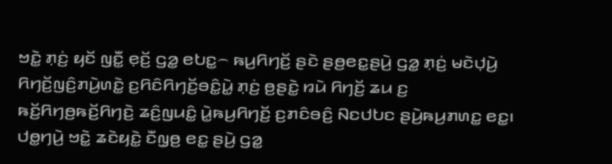ꤠꤢꤧ꤭ ꤊ꤫ꤢꤦ꤬ ꤟꤢꤩ ꤜꤢꤪ꤭ ꤕ꤫ꤢꤩ꤬ ꤞꤤ꤭ ꤕꤝꤢ꤭꤮ ꤒꤣ꤬ꤖꤚꤢꤩ꤬ ꤔꤢꤧ ꤔꤥ꤬ꤕꤢ꤭ꤔꤣꤧ꤬ ꤞꤤ꤭ ꤊ꤫ꤢꤦ꤬ ꤗꤢꤧꤓ꤫ꤣꤧ꤬ ꤖꤚꤢꤩ꤬ꤜꤢꤨ꤬ꤊꤣꤧ꤬ꤛꤢꤧ꤭ ꤢ꤬ꤖꤢꤨꤖꤚꤢꤩ꤬ꤋꤢꤨ꤭ꤣꤧ꤭ ꤊ꤫ꤢꤦ꤬ ꤥ꤬ꤔꤢꤧ꤭ ꤙꤣꤧ ꤖꤚꤢꤩ꤬ ꤘꤣ ꤢ꤬ ꤒꤢꤩ꤬ꤖꤚꤥ꤬ꤒꤢꤩ꤬ꤖꤚꤢꤧ꤬ ꤘꤢꤨ꤬ꤜꤣꤢꤨ꤭ ꤣꤧ꤭ꤒꤣ꤬ꤖꤚꤢꤩ꤬ ꤢ꤬ꤊꤢꤨꤋꤢꤨ꤬ ꤡꤢꤓꤝꤢ ꤔꤣꤧ꤬ꤒꤣ꤬ꤊꤛꤢ꤭ ꤕꤢ꤭꤯ ꤓꤥ꤭ꤚꤣꤧ꤬ ꤠꤢꤧ꤭ ꤘꤢꤧꤟꤢꤧ꤭ ꤢꤪꤜ꤫ꤥ꤬ ꤕꤢ꤭ ꤔꤣꤧ꤬ ꤞꤤ꤭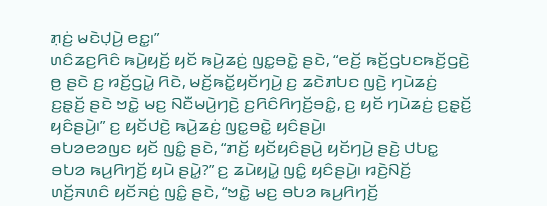ꤊ꤫ꤢꤦ꤬ ꤗꤢꤧꤓ꤫ꤣꤧ꤬ ꤕꤢ꤭꤯”
ꤛꤢꤨꤘꤢ꤬ꤖꤢꤨ ꤒꤣꤧ꤬ꤟꤢꤩ꤬ ꤟꤢꤩ ꤒꤣꤧ꤬ꤘꤢꤦ꤬ ꤜꤢ꤭ꤋꤢꤧ꤭ ꤔꤢꤧ, “ꤕꤢꤩ꤬ ꤒꤢꤩ꤬ꤞꤝꤢꤒꤢꤩ꤬ꤞꤢꤧ꤬ ꤥ꤬ ꤔꤢꤧ ꤢ꤬ ꤙꤢꤩ꤬ꤞꤣꤧ꤭ ꤖꤢꤧ, ꤗꤢꤩ꤬ꤒꤢꤩ꤭ꤟꤢꤩꤚꤣꤧ꤬ ꤢ꤬ ꤘꤢꤧꤊꤝꤢ ꤜꤢꤧ꤬ ꤚꤣꤧꤘꤢꤦ꤬ ꤢ꤬ꤔ꤫ꤢꤩ꤬ ꤔꤢꤧ ꤠꤢꤧ꤭ ꤗꤢ꤬ ꤡꤢꤪꤗꤣꤧ꤬ꤚꤢꤧ꤬ ꤢ꤬ꤖꤢꤨꤖꤚꤢꤩ꤬ꤋꤢꤨ꤭, ꤢ꤬ ꤟꤢꤩ ꤚꤣꤧꤘꤢꤦ꤬ ꤢ꤬ꤔ꤫ꤢꤩ꤬ ꤟꤢꤨꤔꤣꤧ꤬꤯” ꤢ꤬ ꤟꤢꤩꤓꤢꤧ꤬ ꤒꤣꤧ꤬ꤘꤢꤦ꤬ ꤜꤢ꤭ꤋꤢꤧ꤭ ꤟꤢꤨꤔꤣꤧ꤬꤯
ꤋꤝꤤꤕꤤꤜꤢ ꤟꤢꤩ ꤜꤢꤨ꤭ ꤔꤢꤧ, “ꤊꤢꤩ꤬ ꤟꤢꤩꤟꤢꤨꤔꤣꤧ꤬ ꤟꤢꤩꤚꤣꤧ꤬ ꤔꤢꤧ꤬ ꤓꤝꤢ꤭ ꤋꤝꤤ ꤒꤣ꤬ꤖꤚꤢꤩ꤬ ꤟꤣꤧ ꤔꤣꤧ꤭?” ꤢ꤬ ꤘꤣꤧꤟꤣꤧ꤭ ꤜꤢꤨ꤭ ꤟꤢꤨꤔꤣꤧ꤬꤯ ꤙꤢꤧ꤬ꤡꤢꤩ꤬ ꤛꤢꤩ꤬ꤏꤛꤢꤨ ꤟꤢꤩꤏꤢꤦ꤬ ꤜꤢꤨ꤭ ꤔꤢꤧ, “ꤠꤢꤧ꤭ ꤗꤢ꤬ ꤋꤝꤤ ꤒꤣ꤬ꤖꤚꤢꤩ꤬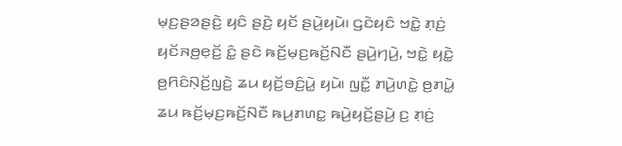ꤗ꤫ꤢ꤬ꤔꤤꤔꤢꤧ꤬ ꤟꤢꤨ ꤔꤢꤧ꤬ ꤟꤢꤩ ꤔꤣꤧ꤬ꤟꤣꤧ꤯ ꤞꤢꤧꤟꤢꤨ ꤠꤢꤧ꤭ ꤊ꤫ꤢꤦ꤬ ꤟꤢꤩꤏꤥ꤬ꤕ꤫ꤢꤩ꤬ ꤢꤨ꤭ ꤔꤢꤧ ꤒꤢꤩ꤬ꤗ꤫ꤢ꤬ꤒꤢꤩ꤬ꤡꤢꤪ ꤔꤣꤧ꤬ꤚꤣꤧ꤬, ꤠꤢꤧ꤭ ꤟꤢꤧ꤭ ꤥ꤬ꤖꤢꤨꤡ꤫ꤢꤩ꤬ꤜꤢꤧ꤬ ꤘꤣ ꤟꤢꤩ꤬ꤋꤢꤨ꤬ꤣꤧ꤭ ꤟꤣꤧ꤯ ꤜꤢꤪ꤭ ꤊꤣꤧ꤬ꤛꤢꤧ꤭ ꤥ꤬ꤊꤣꤧ꤭ ꤘꤣ ꤒꤢꤩ꤬ꤗ꤫ꤢ꤬ꤒꤢꤩ꤬ꤡꤢꤪ ꤒꤣ꤬ꤊꤛꤢ꤭ ꤒꤣꤧ꤬ꤟꤢꤩ꤬ꤔꤣꤧ꤬ ꤢ꤬ ꤊ꤫ꤢꤦ꤬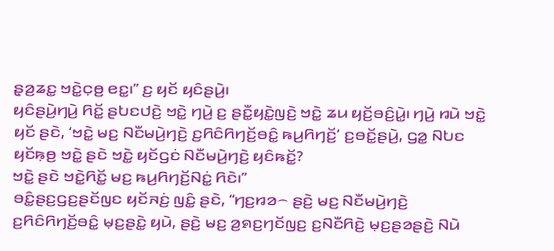ꤔ꤫ꤤ꤬ꤘꤢ꤭ ꤠꤢꤧ꤭ꤍ꤫ꤥ꤬ ꤕꤢ꤭꤯” ꤢ꤬ ꤟꤢꤩ ꤟꤢꤨꤔꤣꤧ꤬꤯
ꤟꤢꤨꤔꤣꤧ꤬ꤚꤣꤧ꤬ ꤖꤢꤩ꤭ ꤔꤝꤢꤓꤢꤧ꤬ ꤠꤢꤧ꤭ ꤚꤣꤧ꤬ ꤢ꤬ ꤔꤢꤪ꤭ꤟꤢꤧ꤭ꤜꤢꤧ꤬ ꤠꤢꤧ꤭ ꤘꤣ ꤟꤢꤩ꤬ꤋꤢꤨ꤬ꤣꤧ꤭꤯ ꤚꤣꤧ꤬ ꤙꤣꤧ ꤠꤢꤧ꤭ ꤟꤢꤩ ꤔꤢꤧ, ‘ꤠꤢꤧ꤭ ꤗꤢ꤬ ꤡꤢꤪꤗꤣꤧ꤬ꤚꤢꤧ꤬ ꤢ꤬ꤖꤢꤨꤖꤚꤢꤩ꤬ꤋꤢꤨ꤭ ꤒꤣ꤬ꤖꤚꤢꤩ꤬’ ꤢ꤬ꤋꤢꤩ꤭ꤔꤣꤧ꤬, ꤞꤤ꤭ ꤡꤝꤢ ꤟꤢꤩꤒ꤫ꤥ꤬ ꤠꤢꤧ꤭ ꤔꤢꤧ ꤠꤢꤧ꤭ ꤟꤢꤩꤞꤢꤦ ꤡꤢꤪꤗꤣꤧ꤬ꤚꤢꤧ꤬ ꤟꤢꤨꤒꤢꤩ꤭?
ꤠꤢꤧ꤭ ꤔꤢꤧ ꤠꤢꤧ꤭ꤖꤢꤩ꤭ ꤗꤢ꤬ ꤒꤣ꤬ꤖꤚꤢꤩ꤬ꤡꤢꤦ꤭ ꤖꤢꤧ꤯”
ꤋꤢꤨ꤭ꤔꤢ꤬ꤞꤢ꤬ꤔꤢꤩꤜꤢ ꤟꤢꤩꤏꤢꤦ꤬ ꤜꤢꤨ꤭ ꤔꤢꤧ, “ꤚꤢ꤬ꤙꤤ꤮ ꤔꤢꤧ꤬ ꤗꤢ꤬ ꤡꤢꤪꤗꤣꤧ꤬ꤚꤢꤧ꤬ ꤢ꤬ꤖꤢꤨꤖꤚꤢꤩ꤬ꤋꤢꤨ꤭ ꤗ꤫ꤢ꤬ꤔꤢꤧ꤭ ꤟꤣꤧ, ꤔꤢꤧ꤬ ꤗꤢ꤬ ꤤ꤬ꤎꤢ꤬ꤚꤢꤩꤜꤢ꤬ ꤢ꤬ꤡꤢꤪꤖꤢꤧ꤬ ꤗ꤫ꤢ꤬ꤔꤤꤔꤢꤧ꤬ ꤡꤣꤧ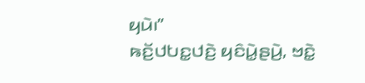ꤟꤣꤧ꤯”
ꤒꤢꤩ꤬ꤓꤝꤢ꤭ꤓꤢꤧ꤬ ꤟꤢꤨꤣꤧ꤭ꤔꤣꤧ꤬, ꤠꤢꤧ꤭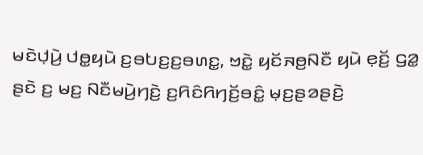ꤗꤢꤧꤓ꤫ꤣꤧ꤬ ꤓꤥ꤭ꤟꤣꤧ ꤢ꤬ꤋꤝꤢ꤬ꤢ꤬ꤋꤛꤢ꤭, ꤠꤢꤧ꤭ ꤟꤢꤩꤏꤥ꤬ꤡꤢꤪ ꤟꤣꤧ ꤕ꤫ꤢꤩ꤬ ꤞꤤ꤭ ꤔꤢꤧ ꤢ꤬ ꤗꤢ꤬ ꤡꤢꤪꤗꤣꤧ꤬ꤚꤢꤧ꤬ ꤢ꤬ꤖꤢꤨꤖꤚꤢꤩ꤬ꤋꤢꤨ꤭ ꤗ꤫ꤢ꤬ꤔꤤꤔꤢꤧ꤬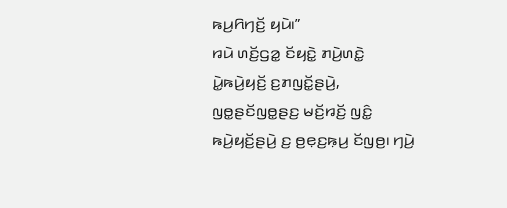ꤒꤣ꤬ꤖꤚꤢꤩ꤬ ꤟꤣꤧ꤯”
ꤙꤣꤧ ꤛꤢꤩ꤬ꤞꤤ꤭ ꤢꤩꤟꤢꤧ꤭ ꤊꤣꤧ꤬ꤛꤢꤧ꤭ ꤣꤧ꤭ꤒꤣꤧ꤬ꤟꤢꤩ꤬ ꤢ꤬ꤊꤜꤢꤩ꤭ꤔꤣꤧ꤬, ꤜꤥ꤭ꤔꤢꤩꤜꤥ꤭ꤔꤢ꤬ ꤗꤢꤩ꤬ꤙꤢꤩ꤬ ꤜꤢꤨ꤭ ꤒꤣꤧ꤬ꤟꤢꤩ꤬ꤔꤣꤧ꤬ ꤢ꤬ ꤥ꤬ꤕ꤫ꤢ꤬ꤒ꤫ꤣ꤬ ꤢꤩꤜꤥ꤬꤯ ꤚꤣꤧ꤬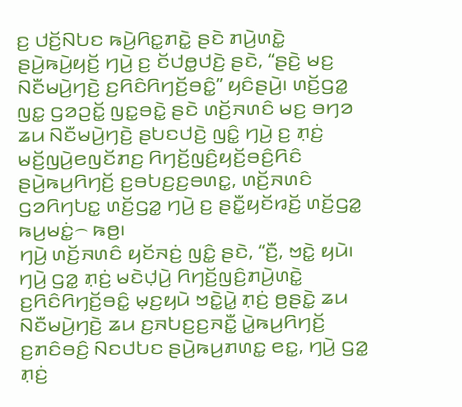ꤢ꤬ ꤓꤢꤩ꤬ꤡꤝꤢ ꤒꤣꤧ꤬ꤖꤢ꤭ꤊꤢꤧ꤭ ꤔꤢꤧ ꤊꤣꤧ꤬ꤛꤢꤧ꤭ ꤔꤣꤧ꤬ꤒꤣꤧ꤬ꤟꤢꤩ꤬ ꤚꤣꤧ꤬ ꤢ꤬ ꤢꤩꤓꤥ꤭ꤓꤢꤧ꤬ ꤔꤢꤧ, “ꤔꤢꤧ꤬ ꤗꤢ꤬ ꤡꤢꤪꤗꤣꤧ꤬ꤚꤢꤧ꤬ ꤢ꤬ꤖꤢꤨꤖꤚꤢꤩ꤬ꤋꤢꤨ꤭” ꤟꤢꤨꤔꤣꤧ꤬꤯ ꤛꤢꤩ꤬ꤞꤤ꤭ ꤜꤢ꤭ ꤞꤤꤑꤢꤩ꤭ ꤜꤢ꤭ꤋꤢꤧ꤭ ꤔꤢꤧ ꤛꤢꤩ꤬ꤏꤛꤢꤨ ꤗꤢ꤬ ꤋꤚꤤ ꤘꤣ ꤡꤢꤪꤗꤣꤧ꤬ꤚꤢꤧ꤬ ꤔꤝꤢꤓꤢꤧ꤬ ꤜꤢꤨ꤭ ꤚꤣꤧ꤬ ꤢ꤬ ꤊ꤫ꤢꤦ꤬ ꤗꤢꤩ꤬ꤜꤣꤧ꤬ꤕꤜꤢꤩꤊꤢ꤬ ꤖꤚꤢꤩ꤬ꤜꤢꤨ꤬ꤟꤢꤩ꤬ꤋꤢꤨ꤬ꤖꤢꤨ ꤔꤣꤧ꤬ꤒꤣ꤬ꤖꤚꤢꤩ꤬ ꤢ꤬ꤋꤝꤢ꤬ꤢ꤬ꤋꤛꤢ꤭, ꤛꤢꤩ꤬ꤏꤛꤢꤨ ꤞꤤꤖꤚꤝꤢ꤭ ꤛꤢꤩ꤬ꤞꤤ꤭ ꤚꤣꤧ꤬ ꤢ꤬ ꤔꤢꤪ꤭ꤟꤢꤩꤙꤢꤩ꤬ ꤛꤢꤩ꤬ꤞꤤ꤭ ꤒꤣ꤬ꤗꤢꤦ꤭꤮ ꤒꤥ꤬꤯
ꤚꤣꤧ꤬ ꤛꤢꤩ꤬ꤏꤛꤢꤨ ꤟꤢꤩꤏꤢꤦ꤬ ꤜꤢꤨ꤭ ꤔꤢꤧ, “ꤢꤪ꤬, ꤠꤢꤧ꤭ ꤟꤣꤧ꤯ ꤚꤣꤧ꤬ ꤞꤤ꤭ ꤊ꤫ꤢꤦ꤬ ꤗꤢꤧꤓ꤫ꤣꤧ꤬ ꤖꤚꤢꤩ꤬ꤜꤢꤨ꤬ꤊꤣꤧ꤬ꤛꤢꤧ꤭ ꤢ꤬ꤖꤢꤨꤖꤚꤢꤩ꤬ꤋꤢꤨ꤭ ꤗ꤫ꤢ꤬ꤟꤣꤧ ꤠꤢꤧ꤭ꤣꤧ꤭ ꤊ꤫ꤢꤦ꤬ ꤥ꤬ꤔꤢꤧ꤭ ꤘꤣ ꤡꤢꤪꤗꤣꤧ꤬ꤚꤢꤧ꤬ ꤘꤣ ꤢ꤬ꤏꤝꤢ꤬ꤢ꤬ꤏꤢꤪ꤭ ꤣꤧ꤭ꤒꤣ꤬ꤖꤚꤢꤩ꤬ ꤢ꤬ꤊꤢꤨꤋꤢꤨ꤬ ꤡꤢꤓꤝꤢ ꤔꤣꤧ꤬ꤒꤣ꤬ꤊꤛꤢ꤭ ꤕꤢ꤭, ꤚꤣꤧ꤬ ꤞꤤ꤭ ꤊ꤫ꤢꤦ꤬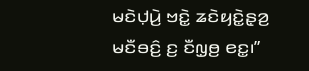ꤗꤢꤧꤓ꤫ꤣꤧ꤬ ꤠꤢꤧ꤭ ꤘꤢꤧꤟꤢꤧ꤭ꤔ꤫ꤤ꤬ ꤗꤢꤪꤋꤢꤨ꤬ ꤢ꤬ ꤢꤪꤜ꤫ꤥ꤬ ꤕꤢ꤭꤯”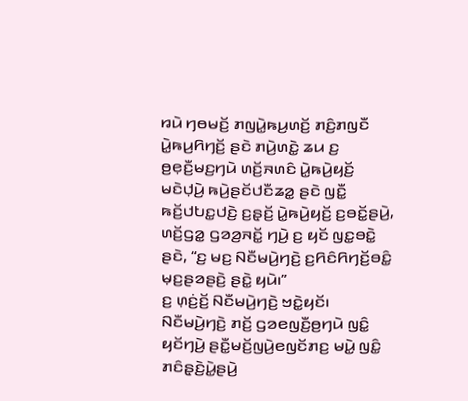ꤙꤣꤧ ꤚꤥꤗꤢꤩ꤬ ꤊꤜꤣꤧ꤭ꤒꤣ꤬ꤛꤢꤩ꤬ ꤊꤢꤨ꤬ꤊꤜꤢꤪ ꤣꤧ꤭ꤒꤣ꤬ꤖꤚꤢꤩ꤬ ꤔꤢꤧ ꤊꤣꤧ꤬ꤛꤢꤧ꤭ ꤘꤣ ꤢ꤬ ꤥ꤬ꤕ꤫ꤢꤪ꤬ꤗꤢ꤬ꤚꤣꤧ ꤛꤢꤩ꤬ꤏꤛꤢꤨ ꤣꤧ꤭ꤒꤣꤧ꤬ꤟꤢꤩ꤬ ꤗꤢꤧꤓ꤫ꤣꤧ꤬ ꤒꤣꤧ꤬ꤔꤢꤩꤓꤢꤪꤘꤤ꤭ ꤔꤢꤧ ꤜꤢꤪ꤭ ꤒꤢꤩ꤬ꤓꤝꤢ꤭ꤓꤢꤧ꤬ ꤢ꤬ꤔ꤫ꤢꤩ꤬ ꤣꤧ꤭ꤒꤣꤧ꤬ꤟꤢꤩ꤬ ꤢ꤬ꤋꤢꤩ꤭ꤔꤣꤧ꤬, ꤛꤢꤩ꤬ꤞꤤ꤭ ꤞꤤꤤ꤬ꤏꤢꤩ꤭ ꤚꤣꤧ꤬ ꤢ꤬ ꤟꤢꤩ ꤜꤢ꤭ꤋꤢꤧ꤭ ꤔꤢꤧ, “ꤢ꤬ ꤗꤢ꤬ ꤡꤢꤪꤗꤣꤧ꤬ꤚꤢꤧ꤬ ꤢ꤬ꤖꤢꤨꤖꤚꤢꤩ꤬ꤋꤢꤨ꤭ ꤗ꤫ꤢ꤬ꤔꤤꤔꤢꤧ꤬ ꤔꤢꤧ꤭ ꤟꤣꤧ꤯”
ꤢ꤬ ꤛ꤫ꤢꤦ꤬ꤢꤩ꤬ ꤡꤢꤪꤗꤣꤧ꤬ꤚꤢꤧ꤬ ꤠꤢꤧ꤭ꤟꤢꤩ꤯ ꤡꤢꤪꤗꤣꤧ꤬ꤚꤢꤧ꤬ ꤊꤢꤩ꤬ ꤞꤤꤕꤜꤢꤪ꤬ꤥ꤬ꤚꤣꤧ ꤜꤢꤨ꤭ ꤟꤢꤩꤚꤣꤧ꤬ ꤔꤢꤪ꤭ꤗꤢꤩ꤬ꤜꤣꤧ꤬ꤕꤜꤢꤩꤊꤢ꤬ ꤗꤣꤧ꤭ ꤜꤢꤨ꤭ ꤊꤢꤨꤔ꤫ꤢꤧ꤬ꤣꤧ꤭ꤔꤣꤧ꤬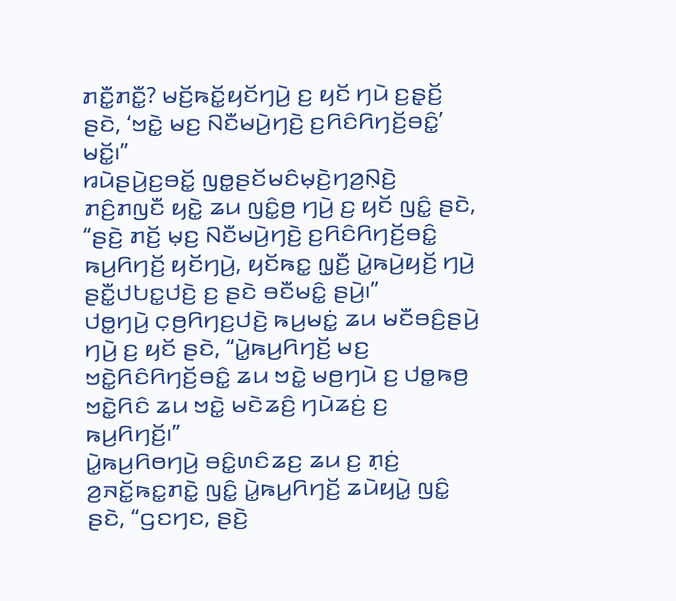ꤊꤢꤪ꤭ꤊꤢꤪ꤭? ꤗꤢꤩ꤬ꤒꤢꤩ꤭ꤟꤢꤩꤚꤣꤧ꤬ ꤢ꤬ ꤟꤢꤩ ꤚꤣꤧ ꤢ꤬ꤔ꤫ꤢꤩ꤬ ꤔꤢꤧ, ‘ꤠꤢꤧ꤭ ꤗꤢ꤬ ꤡꤢꤪꤗꤣꤧ꤬ꤚꤢꤧ꤬ ꤢ꤬ꤖꤢꤨꤖꤚꤢꤩ꤬ꤋꤢꤨ꤭’ ꤗꤢꤩ꤭꤯”
ꤙꤣꤧꤔꤣꤧ꤬ꤢ꤬ꤋꤢꤩ꤭ ꤜꤥ꤭ꤔꤢꤩꤗꤢꤨꤗ꤫ꤢꤧ꤬ꤚꤤ꤬ꤡ꤫ꤢꤧ꤬ ꤊꤢꤨ꤬ꤊꤜꤢꤪ ꤟꤢꤧ꤭ ꤘꤣ ꤜꤢꤨ꤭ꤥ꤬ ꤚꤣꤧ꤬ ꤢ꤬ ꤟꤢꤩ ꤜꤢꤨ꤭ ꤔꤢꤧ, “ꤔꤢꤧ꤬ ꤊꤢꤩ꤬ ꤗ꤫ꤢ꤬ ꤡꤢꤪꤗꤣꤧ꤬ꤚꤢꤧ꤬ ꤢ꤬ꤖꤢꤨꤖꤚꤢꤩ꤬ꤋꤢꤨ꤭ ꤒꤣ꤬ꤖꤚꤢꤩ꤬ ꤟꤢꤩꤚꤣꤧ꤬, ꤟꤢꤩꤒꤢ꤭ ꤜ꤫ꤢꤪ꤬ ꤣꤧ꤭ꤒꤣꤧ꤬ꤟꤢꤩ꤬ ꤚꤣꤧ꤬ ꤔꤢꤪ꤭ꤓꤝꤢ꤭ꤓꤢꤧ꤬ ꤢ꤬ ꤔꤢꤧ ꤋꤢꤪꤗꤢꤨ꤭ ꤔꤣꤧ꤬꤯”
ꤓꤥ꤭ꤚꤣꤧ꤬ ꤍ꤫ꤥ꤬ꤖꤚꤢ꤬ꤓꤢꤧ꤬ ꤒꤣ꤬ꤗꤢꤦ꤭ ꤘꤣ ꤗꤢꤪꤋꤢꤨ꤬ꤔꤣꤧ꤬ ꤚꤣꤧ꤬ ꤢ꤬ ꤟꤢꤩ ꤔꤢꤧ, “ꤣꤧ꤭ꤒꤣ꤬ꤖꤚꤢꤩ꤬ ꤗꤢ꤬ ꤠꤢꤧ꤭ꤖꤢꤨꤖꤚꤢꤩ꤬ꤋꤢꤨ꤭ ꤘꤣ ꤠꤢꤧ꤭ ꤗꤥ꤬ꤚꤣꤧ ꤢ꤬ ꤓꤥ꤭ꤒꤥ꤬ ꤠꤢꤧ꤭ꤖꤢꤨ ꤘꤣ ꤠꤢꤧ꤭ ꤗꤢꤧꤘꤢꤨ꤬ ꤚꤣꤧꤘꤢꤦ꤬ ꤢ꤬ ꤒꤣ꤬ꤖꤚꤢꤩ꤬꤯”
ꤣꤧ꤭ꤒꤣ꤬ꤖꤥꤚꤣꤧ꤬ ꤋꤢꤨ꤭ꤛꤢꤨꤘꤢ꤬ ꤘꤣ ꤢ꤬ ꤊ꤫ꤢꤦ꤬ ꤤ꤬ꤏꤢꤩ꤭ꤒꤢ꤭ꤊꤢꤧ꤭ ꤜꤢꤨ꤭ ꤣꤧ꤭ꤒꤣ꤬ꤖꤚꤢꤩ꤬ ꤘꤣꤧꤟꤣꤧ꤭ ꤜꤢꤨ꤭ ꤔꤢꤧ, “ꤞꤢꤚꤢ, ꤔꤢꤧ꤬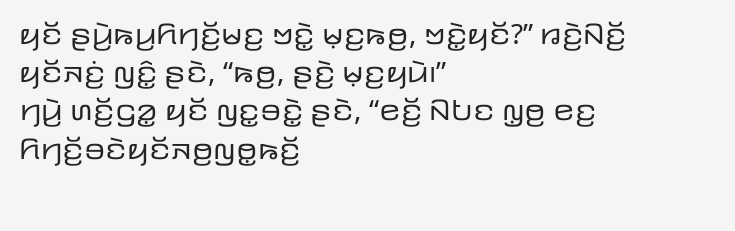ꤟꤢꤩ ꤔꤣꤧ꤬ꤒꤣ꤬ꤖꤚꤢꤩ꤬ꤗꤢ꤬ ꤠꤢꤧ꤭ ꤗ꤫ꤢ꤬ꤒꤥ꤬, ꤠꤢꤧ꤭ꤟꤢꤩ?” ꤙꤢꤧ꤬ꤡꤢꤩ꤬ ꤟꤢꤩꤏꤢꤦ꤬ ꤜꤢꤨ꤭ ꤔꤢꤧ, “ꤒꤥ꤬, ꤔꤢꤧ꤬ ꤗ꤫ꤢ꤬ꤟꤣꤧ꤯”
ꤚꤣꤧ꤬ ꤛꤢꤩ꤬ꤞꤤ꤭ ꤟꤢꤩ ꤜꤢ꤭ꤋꤢꤧ꤭ ꤔꤢꤧ, “ꤕꤢꤩ꤬ ꤡꤝꤢ ꤜ꤫ꤥ꤬ ꤕꤢ꤬ ꤖꤚꤢꤩ꤬ꤋꤢꤧꤟꤢꤩꤏꤥ꤬ꤜꤥ꤭ꤒꤢꤩ꤬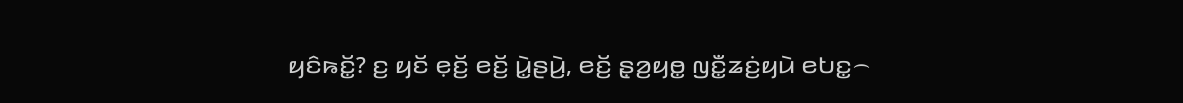ꤟꤢꤨꤒꤢꤩ꤭? ꤢ꤬ ꤟꤢꤩ ꤕ꤫ꤢꤩ꤬ ꤕꤢꤩ꤬ ꤣꤧ꤭ꤔꤣꤧ꤬, ꤕꤢꤩ꤬ ꤔ꤫ꤤ꤬ꤟꤥ꤭ ꤜꤢꤪ꤭ꤘꤢꤦ꤬ꤟꤣꤧ ꤕꤝꤢ꤭꤮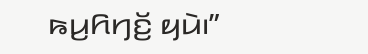ꤒꤣ꤬ꤖꤚꤢꤩ꤬ ꤟꤣꤧ꤯”